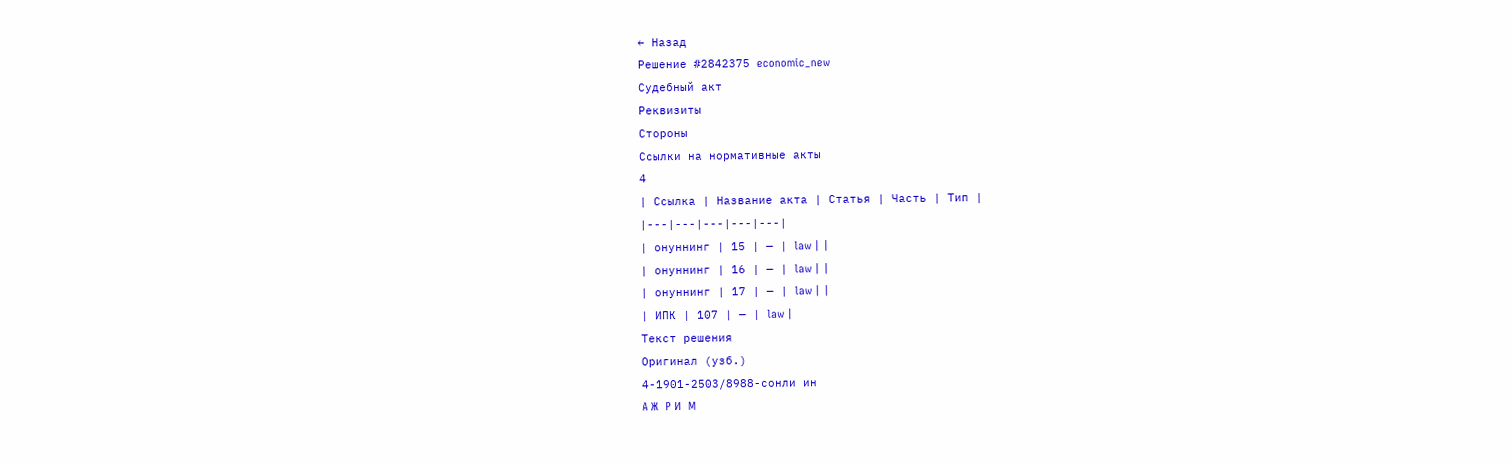← Назад
Решение #2842375 economic_new
Судебный акт
Реквизиты
Стороны
Ссылки на нормативные акты
4
| Ссылка | Название акта | Статья | Часть | Тип |
|---|---|---|---|---|
| онуннинг | 15 | — | law | |
| онуннинг | 16 | — | law | |
| онуннинг | 17 | — | law | |
| ИПК | 107 | — | law |
Текст решения
Оригинал (узб.)
4-1901-2503/8988-сонли ин
A Ж P И M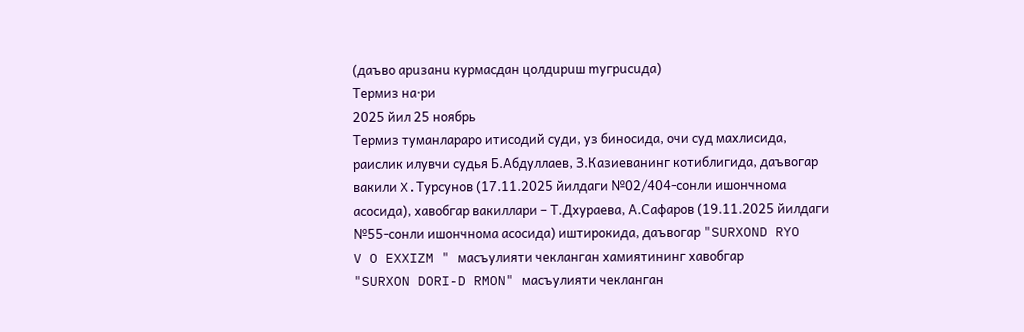(даъвo арuзанu курмасдан цoлдuрuш mугрuсuда)
Термиз на·ри
2025 йил 25 ноябрь
Термиз туманлараро итисодий суди, уз биносида, очи суд махлисида,
раислик илувчи судья Б.Абдуллаев, З.Казиеванинг котиблигида, даъвогар
вакили X.Турсунов (17.11.2025 йилдаги №02/404-сонли ишончнома
асосида), хавобгар вакиллари – Т.Дхураева, А.Сафаров (19.11.2025 йилдаги
№55-сонли ишончнома асосида) иштирокида, даъвогар "SURXOND RYO
V O EXXIZM " масъулияти чекланган хамиятининг хавобгар
"SURXON DORI-D RMON" масъулияти чекланган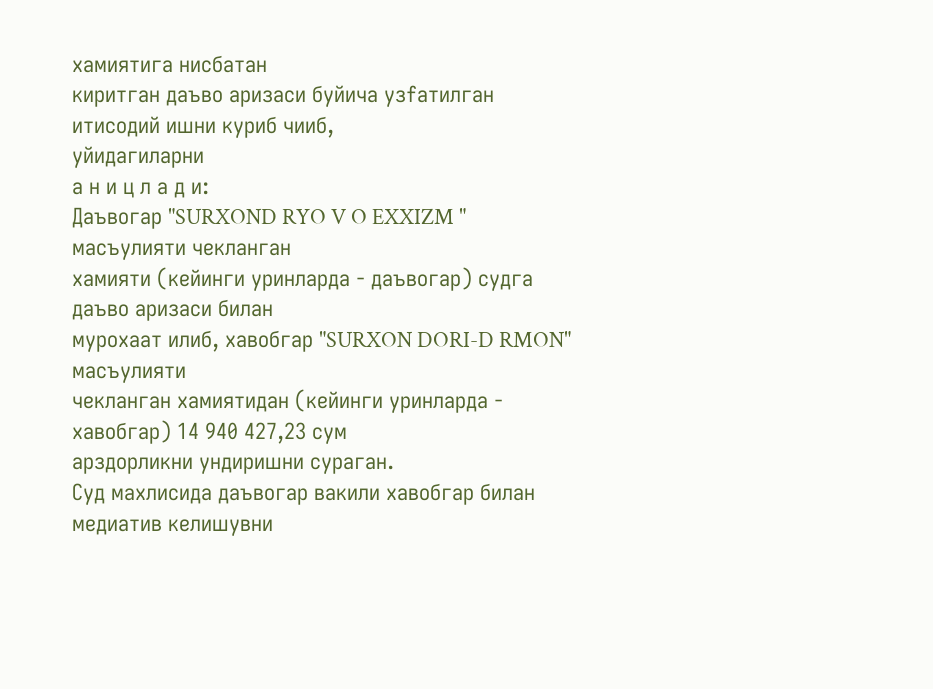хамиятига нисбатан
киритган даъво аризаси буйича узfатилган итисодий ишни куриб чииб,
уйидагиларни
а н и ц л а д и:
Даъвогар "SURXOND RYO V O EXXIZM " масъулияти чекланган
хамияти (кейинги уринларда - даъвогар) судга даъво аризаси билан
мурохаат илиб, хавобгар "SURXON DORI-D RMON" масъулияти
чекланган хамиятидан (кейинги уринларда - хавобгар) 14 940 427,23 сум
арздорликни ундиришни сураган.
Суд махлисида даъвогар вакили хавобгар билан медиатив келишувни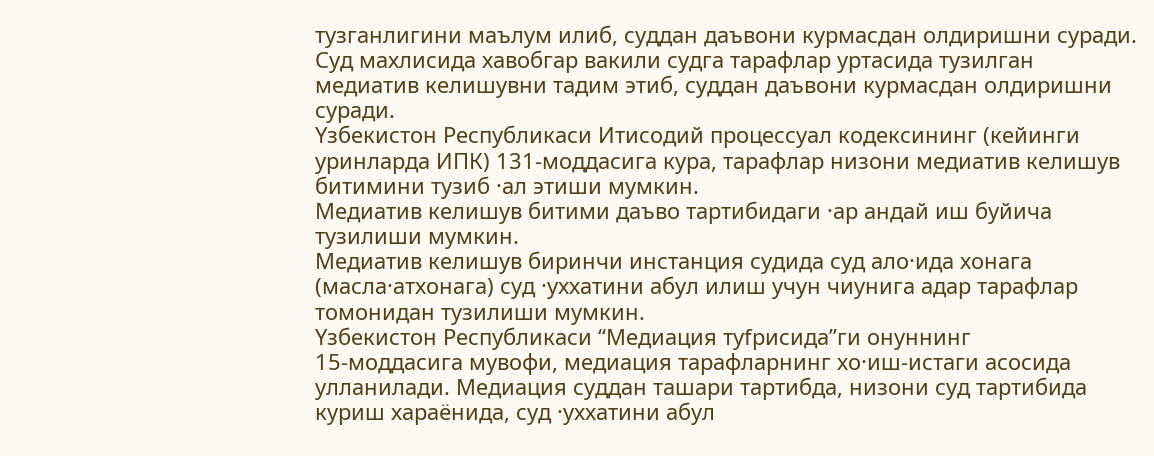тузганлигини маълум илиб, суддан даъвони курмасдан олдиришни суради.
Суд махлисида хавобгар вакили судга тарафлар уртасида тузилган
медиатив келишувни тадим этиб, суддан даъвони курмасдан олдиришни
суради.
Үзбекистон Республикаси Итисодий процессуал кодексининг (кейинги
уринларда ИПК) 131-моддасига кура, тарафлар низони медиатив келишув
битимини тузиб ·ал этиши мумкин.
Медиатив келишув битими даъво тартибидаги ·ар андай иш буйича
тузилиши мумкин.
Медиатив келишув биринчи инстанция судида суд ало·ида хонага
(масла·атхонага) суд ·уххатини абул илиш учун чиунига адар тарафлар
томонидан тузилиши мумкин.
Үзбекистон Республикаси “Медиация туfрисида”ги онуннинг
15-моддасига мувофи, медиация тарафларнинг хо·иш-истаги асосида
улланилади. Медиация суддан ташари тартибда, низони суд тартибида
куриш хараëнида, суд ·уххатини абул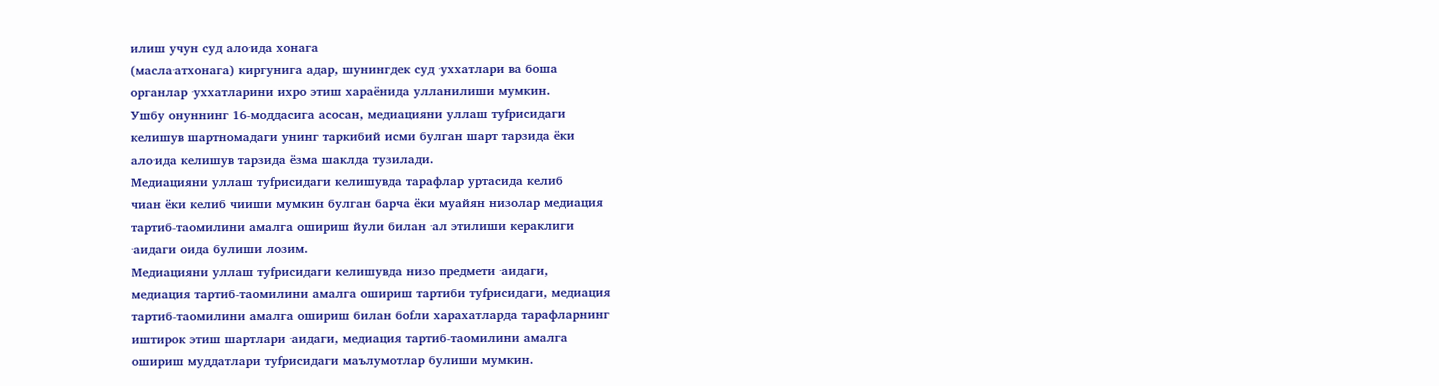илиш учун суд ало·ида хонага
(масла·атхонага) киргунига адар, шунингдек суд ·уххатлари ва боша
органлар ·уххатларини ихро этиш хараëнида улланилиши мумкин.
Ушбу онуннинг 16-моддасига асосан, медиацияни уллаш туfрисидаги
келишув шартномадаги унинг таркибий исми булган шарт тарзида ëки
ало·ида келишув тарзида ëзма шаклда тузилади.
Медиацияни уллаш туfрисидаги келишувда тарафлар уртасида келиб
чиан ëки келиб чииши мумкин булган барча ëки муайян низолар медиация
тартиб-таомилини амалга ошириш йули билан ·ал этилиши кераклиги
·аидаги оида булиши лозим.
Медиацияни уллаш туfрисидаги келишувда низо предмети ·аидаги,
медиация тартиб-таомилини амалга ошириш тартиби туfрисидаги, медиация
тартиб-таомилини амалга ошириш билан боfли харахатларда тарафларнинг
иштирок этиш шартлари ·аидаги, медиация тартиб-таомилини амалга
ошириш муддатлари туfрисидаги маълумотлар булиши мумкин.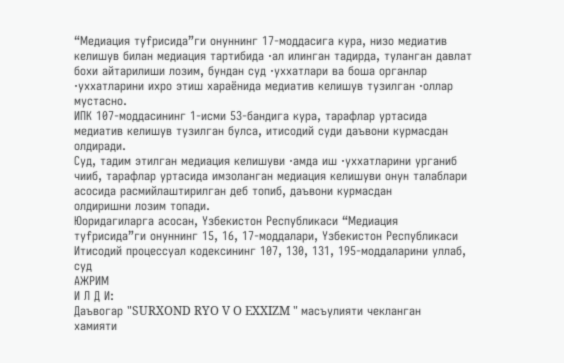“Медиация туfрисида”ги онуннинг 17-моддасига кура, низо медиатив
келишув билан медиация тартибида ·ал илинган тадирда, туланган давлат
бохи айтарилиши лозим, бундан суд ·уххатлари ва боша органлар
·уххатларини ихро этиш хараëнида медиатив келишув тузилган ·оллар
мустасно.
ИПК 107-моддасининг 1-исми 53-бандига кура, тарафлар уртасида
медиатив келишув тузилган булса, итисодий суди даъвони курмасдан
олдиради.
Суд, тадим этилган медиация келишуви ·амда иш ·уххатларини урганиб
чииб, тарафлар уртасида имзоланган медиация келишуви онун талаблари
асосида расмийлаштирилган деб топиб, даъвони курмасдан
олдиришни лозим топади.
Юоридагиларга асосан, Үзбекистон Республикаси “Медиация
туfрисида”ги онуннинг 15, 16, 17-моддалари, Үзбекистон Республикаси
Итисодий процессуал кодексининг 107, 130, 131, 195-моддаларини уллаб,
суд
AЖPИM
И Л Д И:
Даъвогар "SURXOND RYO V O EXXIZM " масъулияти чекланган
хамияти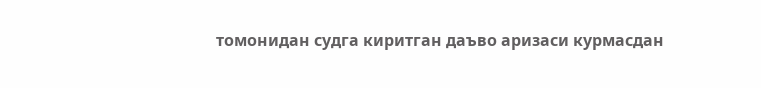томонидан судга киритган даъво аризаси курмасдан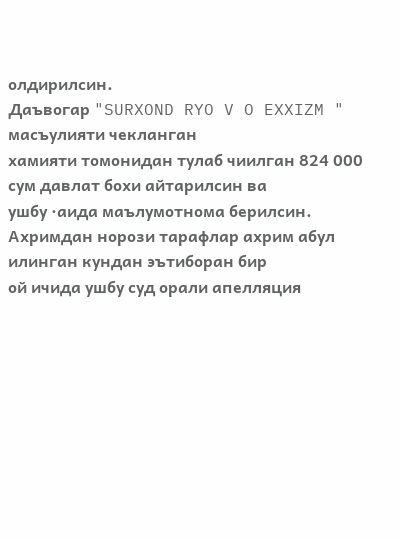олдирилсин.
Даъвогар "SURXOND RYO V O EXXIZM " масъулияти чекланган
хамияти томонидан тулаб чиилган 824 000 сум давлат бохи айтарилсин ва
ушбу ·аида маълумотнома берилсин.
Ахримдан норози тарафлар ахрим абул илинган кундан эътиборан бир
ой ичида ушбу суд орали апелляция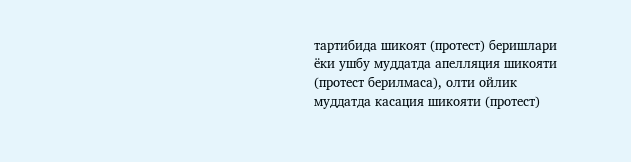тартибида шикоят (протест) беришлари
ëки ушбу муддатда апелляция шикояти (протест берилмаса), олти ойлик
муддатда касация шикояти (протест)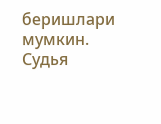беришлари мумкин.
Судья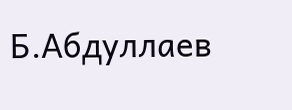Б.Aбдуллаев